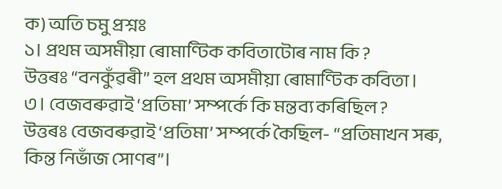ক) অতি চমু প্ৰশ্নঃ
১। প্ৰথম অসমীয়া ৰোমাণ্টিক কবিতাটোৰ নাম কি ?
উত্তৰঃ “বনকুঁৱৰী” হল প্ৰথম অসমীয়া ৰোমাণ্টিক কবিতা।
৩। বেজবৰুৱাই ‘প্ৰতিমা’ সম্পৰ্কে কি মন্তব্য কৰিছিল ?
উত্তৰঃ বেজবৰুৱাই ‘প্ৰতিমা’ সম্পৰ্কে কৈছিল- “প্ৰতিমাখন সৰু, কিন্ত নিভাঁজ সোণৰ”।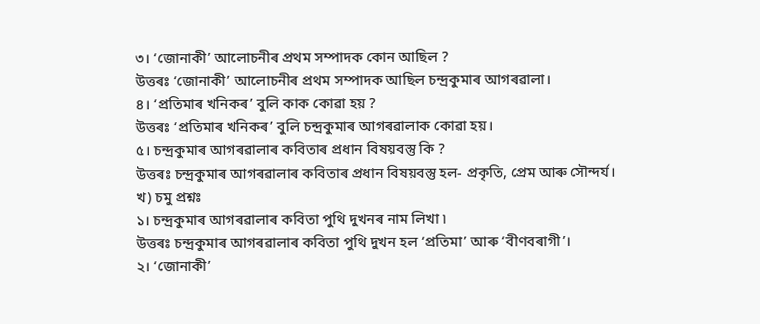৩। ‘জোনাকী’ আলোচনীৰ প্ৰথম সম্পাদক কোন আছিল ?
উত্তৰঃ ‘জোনাকী’ আলোচনীৰ প্ৰথম সম্পাদক আছিল চন্দ্ৰকুমাৰ আগৰৱালা।
৪। ‘প্ৰতিমাৰ খনিকৰ’ বুলি কাক কোৱা হয় ?
উত্তৰঃ ‘প্ৰতিমাৰ খনিকৰ’ বুলি চন্দ্ৰকুমাৰ আগৰৱালাক কোৱা হয়।
৫। চন্দ্ৰকুমাৰ আগৰৱালাৰ কবিতাৰ প্ৰধান বিষয়বস্তু কি ?
উত্তৰঃ চন্দ্ৰকুমাৰ আগৰৱালাৰ কবিতাৰ প্ৰধান বিষয়বস্তু হল- প্ৰকৃতি, প্ৰেম আৰু সৌন্দৰ্য।
খ) চমু প্ৰশ্নঃ
১। চন্দ্ৰকুমাৰ আগৰৱালাৰ কবিতা পুথি দুখনৰ নাম লিখা ৷
উত্তৰঃ চন্দ্ৰকুমাৰ আগৰৱালাৰ কবিতা পুথি দুখন হল ‘প্ৰতিমা’ আৰু ‘বীণবৰাগী’।
২। ‘জোনাকী’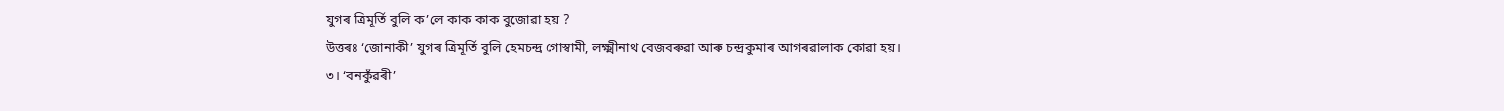যুগৰ ত্ৰিমূৰ্তি বুলি ক’লে কাক কাক বুজোৱা হয় ?
উত্তৰঃ ‘জোনাকী’ যুগৰ ত্ৰিমূৰ্তি বুলি হেমচন্দ্ৰ গোস্বামী, লক্ষ্মীনাথ বেজবৰুৱা আৰু চন্দ্ৰকুমাৰ আগৰৱালাক কোৱা হয়।
৩। ‘বনকুঁৱৰী’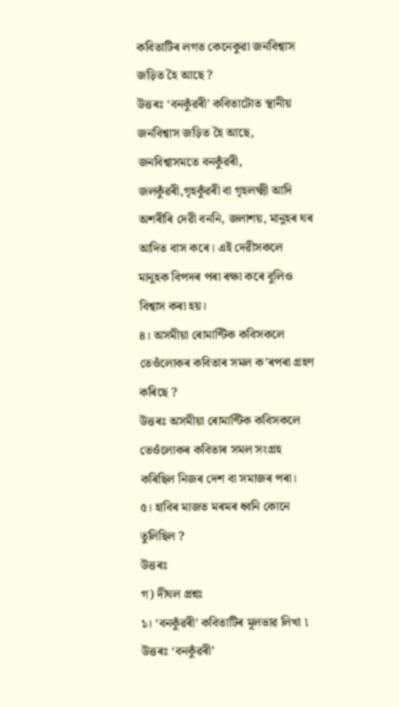কবিতাটিৰ লগত কেনেকুৱা জনবিশ্বাস জড়িত হৈ আছে ?
উত্তৰঃ ‘বনকুঁৱৰী’ কবিতাটোত স্থানীয় জনবিশ্বাস জড়িত হৈ আছে, জনবিশ্বাসমতে বনকুঁৱৰী, জলকুঁৱৰী,গৃহকুঁৱৰী বা গৃহলক্ষ্মী আদি অশৰীৰি দেৱী বননি, জলাশয়, মানুহৰ ঘৰ আদিত বাস কৰে। এই দেৱীসকলে মানুহক বিপদৰ পৰা ৰক্ষা কৰে বুলিও বিশ্বাস কৰা হয়।
৪। অসমীয়া ৰোমাণ্টিক কবিসকলে তেওঁলোকৰ কবিতাৰ সমল ক’ৰপৰা গ্ৰহণ কৰিছে ?
উত্তৰঃ অসমীয়া ৰোমাণ্টিক কবিসকলে তেওঁলোকৰ কবিতাৰ সমল সংগ্ৰহ কৰিছিল নিজৰ দেশ বা সমাজৰ পৰা।
৫। হাবিৰ মাজত মৰমৰ ধ্বনি কোনে তুলিছিল ?
উত্তৰঃ
গ) দীঘল প্ৰশ্নঃ
১। ‘বনকুঁৱৰী’ কবিতাটিৰ মূলভাৱ লিখা ৷
উত্তৰঃ ‘বনকুঁৱৰী’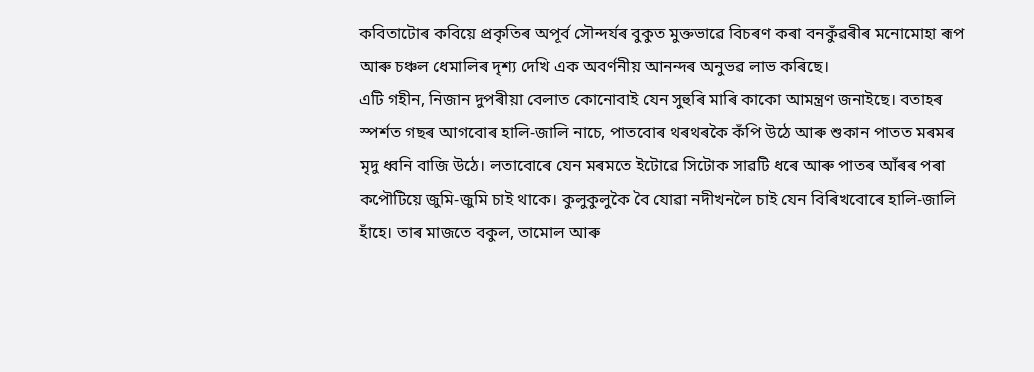কবিতাটোৰ কবিয়ে প্ৰকৃতিৰ অপূৰ্ব সৌন্দৰ্যৰ বুকুত মুক্তভাৱে বিচৰণ কৰা বনকুঁৱৰীৰ মনোমোহা ৰূপ আৰু চঞ্চল ধেমালিৰ দৃশ্য দেখি এক অবৰ্ণনীয় আনন্দৰ অনুভৱ লাভ কৰিছে।
এটি গহীন, নিজান দুপৰীয়া বেলাত কোনোবাই যেন সুহুৰি মাৰি কাকো আমন্ত্ৰণ জনাইছে। বতাহৰ স্পৰ্শত গছৰ আগবোৰ হালি-জালি নাচে, পাতবোৰ থৰথৰকৈ কঁপি উঠে আৰু শুকান পাতত মৰমৰ মৃদু ধ্বনি বাজি উঠে। লতাবোৰে যেন মৰমতে ইটোৱে সিটোক সাৱটি ধৰে আৰু পাতৰ আঁৰৰ পৰা কপৌটিয়ে জুমি-জুমি চাই থাকে। কুলুকুলুকৈ বৈ যোৱা নদীখনলৈ চাই যেন বিৰিখবোৰে হালি-জালি হাঁহে। তাৰ মাজতে বকুল, তামোল আৰু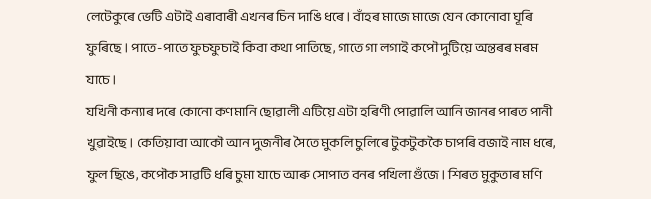লেটেকুৰে ভেটি এটাই এৰাবাৰী এখনৰ চিন দাঙি ধৰে। বাঁহৰ মাজে মাজে যেন কোনোবা ঘূৰি ফুৰিছে। পাতে-পাতে ফুচফুচাই কিবা কথা পাতিছে, গাতে গা লগাই কপৌ দুটিয়ে অন্তৰৰ মৰম যাচে।
যখিনী কন্যাৰ দৰে কোনো কণমানি ছোৱালী এটিয়ে এটা হৰিণী পোৱালি আনি জানৰ পাৰত পানী খুৱাইছে। কেতিয়াবা আকৌ আন দুজনীৰ সৈতে মুকলি চুলিৰে টুকটুককৈ চাপৰি বজাই নাম ধৰে, ফুল ছিঙে, কপৌক সাৱটি ধৰি চুমা যাচে আৰু সোপাত বনৰ পখিলা গুঁজে। শিৰত মুকুতাৰ মণি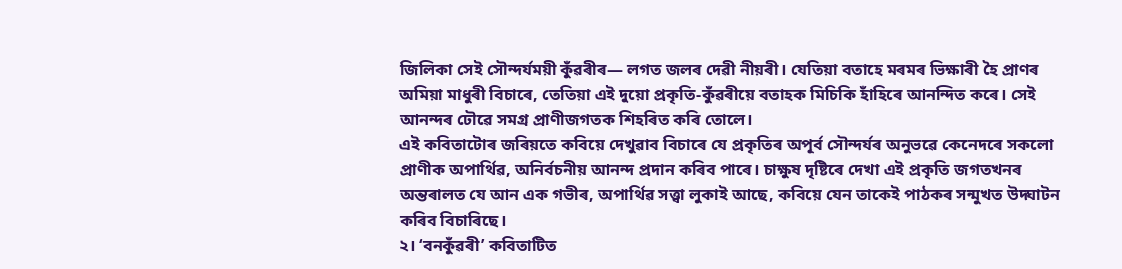জিলিকা সেই সৌন্দৰ্যময়ী কুঁৱৰীৰ— লগত জলৰ দেৱী নীয়ৰী। যেতিয়া বতাহে মৰমৰ ভিক্ষাৰী হৈ প্ৰাণৰ অমিয়া মাধুৰী বিচাৰে, তেতিয়া এই দুয়ো প্ৰকৃতি-কুঁৱৰীয়ে বতাহক মিচিকি হাঁহিৰে আনন্দিত কৰে। সেই আনন্দৰ ঢৌৱে সমগ্ৰ প্ৰাণীজগতক শিহৰিত কৰি তোলে।
এই কবিতাটোৰ জৰিয়তে কবিয়ে দেখুৱাব বিচাৰে যে প্ৰকৃতিৰ অপূৰ্ব সৌন্দৰ্যৰ অনুভৱে কেনেদৰে সকলো প্ৰাণীক অপাৰ্থিৱ, অনিৰ্বচনীয় আনন্দ প্ৰদান কৰিব পাৰে। চাক্ষুষ দৃষ্টিৰে দেখা এই প্ৰকৃতি জগতখনৰ অন্তৰালত যে আন এক গভীৰ, অপাৰ্থিৱ সত্ত্বা লুকাই আছে, কবিয়ে যেন তাকেই পাঠকৰ সন্মুখত উদ্ঘাটন কৰিব বিচাৰিছে।
২। ‘বনকুঁৱৰী’ কবিতাটিত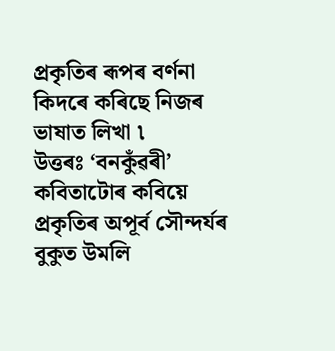প্ৰকৃতিৰ ৰূপৰ বৰ্ণনা কিদৰে কৰিছে নিজৰ ভাষাত লিখা ৷
উত্তৰঃ ‘বনকুঁৱৰী’ কবিতাটোৰ কবিয়ে প্ৰকৃতিৰ অপূৰ্ব সৌন্দৰ্যৰ বুকুত উমলি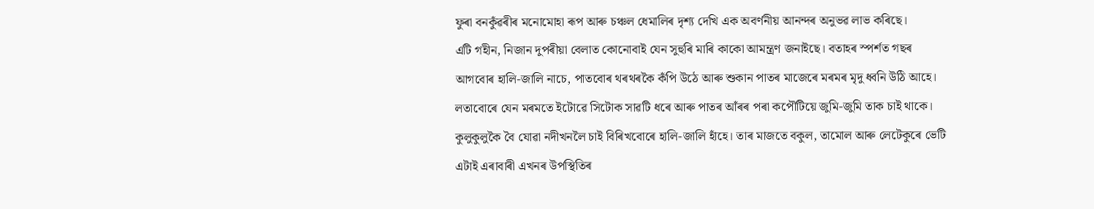ফুৰা বনকুঁৱৰীৰ মনোমোহা ৰূপ আৰু চঞ্চল ধেমালিৰ দৃশ্য দেখি এক অবৰ্ণনীয় আনন্দৰ অনুভৱ লাভ কৰিছে।
এটি গহীন, নিজান দুপৰীয়া বেলাত কোনোবাই যেন সুহুৰি মাৰি কাকো আমন্ত্ৰণ জনাইছে। বতাহৰ স্পৰ্শত গছৰ আগবোৰ হালি-জালি নাচে, পাতবোৰ থৰথৰকৈ কঁপি উঠে আৰু শুকান পাতৰ মাজেৰে মৰমৰ মৃদু ধ্বনি উঠি আহে। লতাবোৰে যেন মৰমতে ইটোৱে সিটোক সাৱটি ধৰে আৰু পাতৰ আঁৰৰ পৰা কপৌটিয়ে জুমি-জুমি তাক চাই থাকে। কুলুকুলুকৈ বৈ যোৱা নদীখনলৈ চাই বিৰিখবোৰে হালি-জালি হাঁহে। তাৰ মাজতে বকুল, তামোল আৰু লেটেকুৰে ভেটি এটাই এৰাবাৰী এখনৰ উপস্থিতিৰ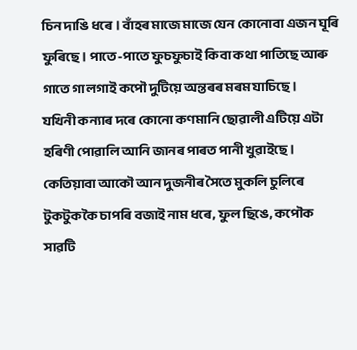চিন দাঙি ধৰে। বাঁহৰ মাজে মাজে যেন কোনোবা এজন ঘূৰি ফুৰিছে। পাতে-পাতে ফুচফুচাই কিবা কথা পাতিছে আৰু গাতে গা লগাই কপৌ দুটিয়ে অন্তৰৰ মৰম যাচিছে।
যখিনী কন্যাৰ দৰে কোনো কণমানি ছোৱালী এটিয়ে এটা হৰিণী পোৱালি আনি জানৰ পাৰত পানী খুৱাইছে। কেতিয়াবা আকৌ আন দুজনীৰ সৈতে মুকলি চুলিৰে টুকটুককৈ চাপৰি বজাই নাম ধৰে, ফুল ছিঙে, কপৌক সাৱটি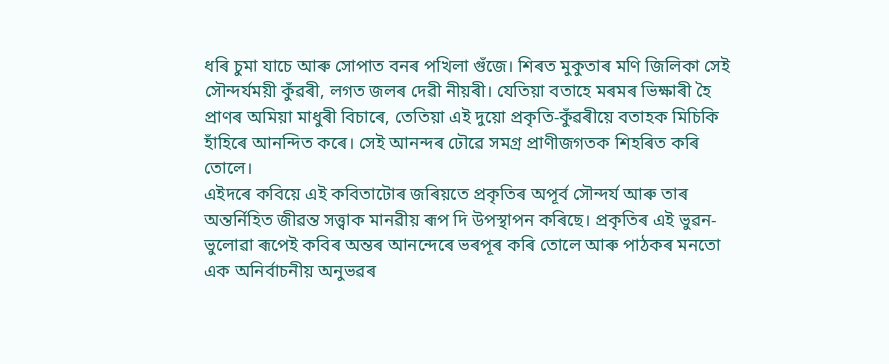ধৰি চুমা যাচে আৰু সোপাত বনৰ পখিলা গুঁজে। শিৰত মুকুতাৰ মণি জিলিকা সেই সৌন্দৰ্যময়ী কুঁৱৰী, লগত জলৰ দেৱী নীয়ৰী। যেতিয়া বতাহে মৰমৰ ভিক্ষাৰী হৈ প্ৰাণৰ অমিয়া মাধুৰী বিচাৰে, তেতিয়া এই দুয়ো প্ৰকৃতি-কুঁৱৰীয়ে বতাহক মিচিকি হাঁহিৰে আনন্দিত কৰে। সেই আনন্দৰ ঢৌৱে সমগ্ৰ প্ৰাণীজগতক শিহৰিত কৰি তোলে।
এইদৰে কবিয়ে এই কবিতাটোৰ জৰিয়তে প্ৰকৃতিৰ অপূৰ্ব সৌন্দৰ্য আৰু তাৰ অন্তৰ্নিহিত জীৱন্ত সত্ত্বাক মানৱীয় ৰূপ দি উপস্থাপন কৰিছে। প্ৰকৃতিৰ এই ভুৱন-ভুলোৱা ৰূপেই কবিৰ অন্তৰ আনন্দেৰে ভৰপূৰ কৰি তোলে আৰু পাঠকৰ মনতো এক অনিৰ্বাচনীয় অনুভৱৰ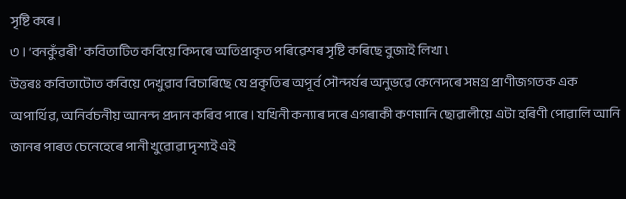সৃষ্টি কৰে।
৩। ‘বনকুঁৱৰী’ কবিতাটিত কবিয়ে কিদৰে অতিপ্ৰাকৃত পৰিৱেশৰ সৃষ্টি কৰিছে বুজাই লিখা ৷
উত্তৰঃ কবিতাটোত কবিয়ে দেখুৱাব বিচাৰিছে যে প্ৰকৃতিৰ অপূৰ্ব সৌন্দৰ্যৰ অনুভৱে কেনেদৰে সমগ্ৰ প্ৰাণীজগতক এক অপাৰ্থিৱ, অনিৰ্বচনীয় আনন্দ প্ৰদান কৰিব পাৰে। যখিনী কন্যাৰ দৰে এগৰাকী কণমানি ছোৱালীয়ে এটা হৰিণী পোৱালি আনি জানৰ পাৰত চেনেহেৰে পানী খুৱোৱা দৃশ্যই এই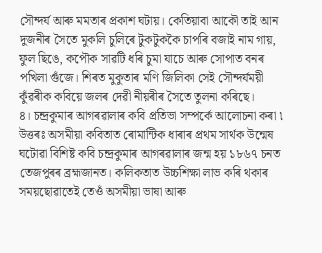সৌন্দৰ্য আৰু মমতাৰ প্ৰকাশ ঘটায়। কেতিয়াবা আকৌ তাই আন দুজনীৰ সৈতে মুকলি চুলিৰে টুকটুককৈ চাপৰি বজাই নাম গায়, ফুল ছিঙে, কপৌক সাৱটি ধৰি চুমা যাচে আৰু সোপাত বনৰ পখিলা গুঁজে। শিৰত মুকুতাৰ মণি জিলিকা সেই সৌন্দৰ্যময়ী কুঁৱৰীক কবিয়ে জলৰ দেৱী নীয়ৰীৰ সৈতে তুলনা কৰিছে।
৪। চন্দ্ৰকুমাৰ আগৰৱালাৰ কবি প্ৰতিভা সম্পৰ্কে আলোচনা কৰা ৷
উত্তৰঃ অসমীয়া কবিতাত ৰোমান্টিক ধাৰাৰ প্ৰথম সাৰ্থক উন্মেষ ঘটোৱা বিশিষ্ট কবি চন্দ্ৰকুমাৰ আগৰৱালাৰ জন্ম হয় ১৮৬৭ চনত তেজপুৰৰ ব্ৰহ্মজানত। কলিকতাত উচ্চশিক্ষা লাভ কৰি থকাৰ সময়ছোৱাতেই তেওঁ অসমীয়া ভাষা আৰু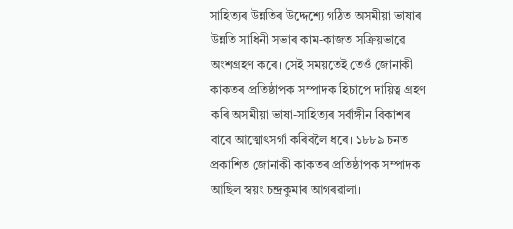সাহিত্যৰ উন্নতিৰ উদ্দেশ্যে গঠিত অসমীয়া ভাষাৰ উন্নতি সাধিনী সভাৰ কাম-কাজত সক্ৰিয়ভাৱে অংশগ্ৰহণ কৰে। সেই সময়তেই তেওঁ জোনাকী কাকতৰ প্ৰতিষ্ঠাপক সম্পাদক হিচাপে দায়িত্ব গ্ৰহণ কৰি অসমীয়া ভাষা-সাহিত্যৰ সর্বাঙ্গীন বিকাশৰ বাবে আত্মোৎসৰ্গা কৰিবলৈ ধৰে। ১৮৮৯ চনত প্ৰকাশিত জোনাকী কাকতৰ প্ৰতিষ্ঠাপক সম্পাদক আছিল স্বয়ং চন্দ্ৰকুমাৰ আগৰৱালা।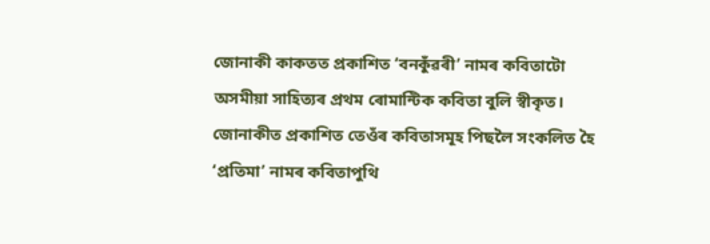জোনাকী কাকতত প্ৰকাশিত ‘বনকুঁৱৰী’ নামৰ কবিতাটো অসমীয়া সাহিত্যৰ প্ৰথম ৰোমান্টিক কবিতা বুলি স্বীকৃত। জোনাকীত প্ৰকাশিত তেওঁৰ কবিতাসমূহ পিছলৈ সংকলিত হৈ ‘প্ৰতিমা’ নামৰ কবিতাপুথি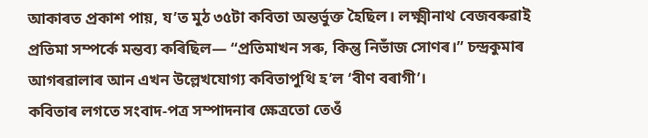আকাৰত প্ৰকাশ পায়, য’ত মুঠ ৩৫টা কবিতা অন্তৰ্ভুক্ত হৈছিল। লক্ষ্মীনাথ বেজবৰুৱাই প্ৰতিমা সম্পৰ্কে মন্তব্য কৰিছিল— “প্ৰতিমাখন সৰু, কিন্তু নিভাঁজ সোণৰ।” চন্দ্ৰকুমাৰ আগৰৱালাৰ আন এখন উল্লেখযোগ্য কবিতাপুথি হ’ল ‘বীণ বৰাগী’।
কবিতাৰ লগতে সংবাদ-পত্ৰ সম্পাদনাৰ ক্ষেত্ৰতো তেওঁ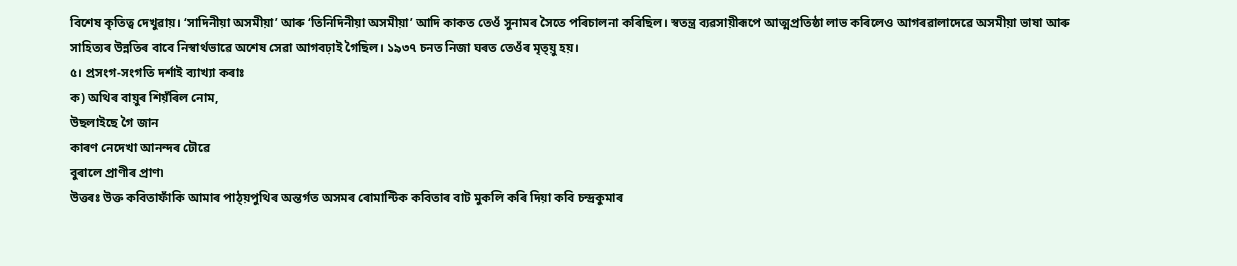বিশেষ কৃতিত্ব দেখুৱায়। ‘সাদিনীয়া অসমীয়া’ আৰু ‘তিনিদিনীয়া অসমীয়া’ আদি কাকত তেওঁ সুনামৰ সৈতে পৰিচালনা কৰিছিল। স্বতন্ত্ৰ ব্যৱসায়ীৰূপে আত্মপ্ৰতিষ্ঠা লাভ কৰিলেও আগৰৱালাদেৱে অসমীয়া ভাষা আৰু সাহিত্যৰ উন্নতিৰ বাবে নিস্বাৰ্থভাৱে অশেষ সেৱা আগবঢ়াই গৈছিল। ১৯৩৭ চনত নিজা ঘৰত তেওঁৰ মৃত্য়ু হয়।
৫। প্ৰসংগ-সংগতি দৰ্শাই ব্যাখ্যা কৰাঃ
ক) অথিৰ বায়ুৰ শিয়ঁৰিল নোম,
উছলাইছে গৈ জান
কাৰণ নেদেখা আনন্দৰ ঢৌৱে
বুৰালে প্ৰাণীৰ প্ৰাণ৷
উত্তৰঃ উক্ত কবিতাফাঁকি আমাৰ পাঠ্য়পুথিৰ অন্তৰ্গত অসমৰ ৰোমান্টিক কবিতাৰ বাট মুকলি কৰি দিয়া কবি চন্দ্ৰকুমাৰ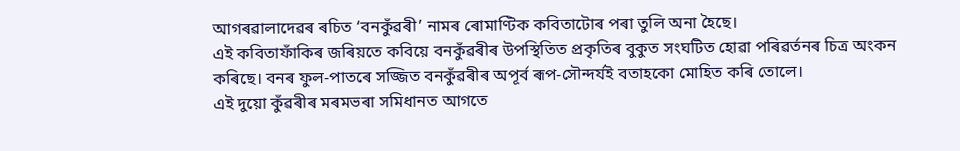আগৰৱালাদেৱৰ ৰচিত ‘বনকুঁৱৰী’ নামৰ ৰোমাণ্টিক কবিতাটোৰ পৰা তুলি অনা হৈছে।
এই কবিতাফাঁকিৰ জৰিয়তে কবিয়ে বনকুঁৱৰীৰ উপস্থিতিত প্ৰকৃতিৰ বুকুত সংঘটিত হোৱা পৰিৱৰ্তনৰ চিত্ৰ অংকন কৰিছে। বনৰ ফুল-পাতৰে সজ্জিত বনকুঁৱৰীৰ অপূৰ্ব ৰূপ-সৌন্দৰ্যই বতাহকো মোহিত কৰি তোলে।
এই দুয়ো কুঁৱৰীৰ মৰমভৰা সমিধানত আগতে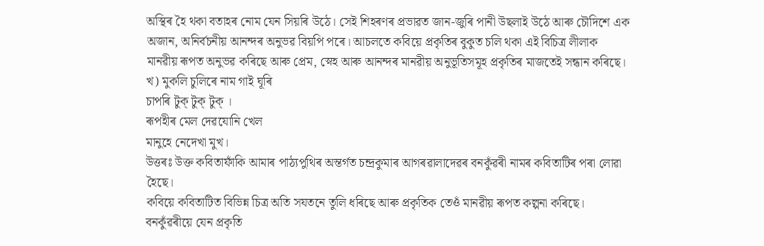অস্থিৰ হৈ থকা বতাহৰ নোম যেন সিয়ৰি উঠে। সেই শিহৰণৰ প্ৰভাৱত জান-জুৰি পানী উছলাই উঠে আৰু চৌদিশে এক অজান, অনিৰ্বচনীয় আনন্দৰ অনুভৱ বিয়পি পৰে। আচলতে কবিয়ে প্ৰকৃতিৰ বুকুত চলি থকা এই বিচিত্ৰ লীলাক মানৱীয় ৰূপত অনুভৱ কৰিছে আৰু প্ৰেম, স্নেহ আৰু আনন্দৰ মানৱীয় অনুভূতিসমূহ প্ৰকৃতিৰ মাজতেই সন্ধান কৰিছে।
খ) মুকলি চুলিৰে নাম গাই ঘূৰি
চাপৰি টুক্ টুক্ টুক্ ।
ৰূপহীৰ মেল দেৱযোনি খেল
মানুহে নেদেখা মুখ।
উত্তৰঃ উক্ত কবিতাফাঁকি আমাৰ পাঠ্যপুথিৰ অন্তৰ্গত চন্দ্ৰকুমাৰ আগৰৱালাদেৱৰ বনকুঁৱৰী নামৰ কবিতাটিৰ পৰা লোৱা হৈছে।
কবিয়ে কবিতাটিত বিভিন্ন চিত্র অতি সযতনে তুলি ধৰিছে আৰু প্রকৃতিক তেওঁ মানৱীয় ৰূপত কল্পনা কৰিছে। বনকুঁৱৰীয়ে যেন প্রকৃতি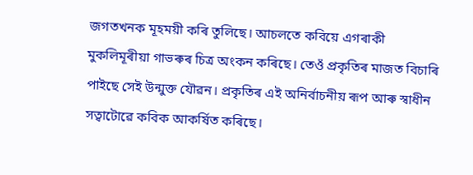জগতখনক মূহময়ী কৰি তুলিছে। আচলতে কবিয়ে এগৰাকী মুকলিমূৰীয়া গাভৰুৰ চিত্ৰ অংকন কৰিছে। তেওঁ প্ৰকৃতিৰ মাজত বিচাৰি পাইছে সেই উন্মুক্ত যৌৱন। প্রকৃতিৰ এই অনির্বাচনীয় ৰূপ আৰু স্বাধীন সত্বাটোৱে কবিক আকর্ষিত কৰিছে।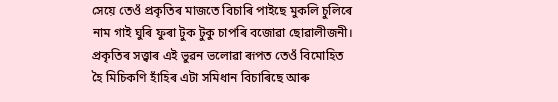সেয়ে তেওঁ প্ৰকৃতিৰ মাজতে বিচাৰি পাইছে মুকলি চুলিৰে নাম গাই ঘুৰি ফুৰা টুক টুকু চাপৰি বজোৱা ছোৱালীজনী। প্ৰকৃতিৰ সত্ত্বাৰ এই ভুৱন ভলোৱা ৰূপত তেওঁ বিমোহিত হৈ মিচিকণি হাঁহিৰ এটা সমিধান বিচাৰিছে আৰু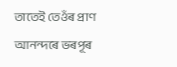তাতেই তেওঁৰ প্ৰাণ আনন্দৰে ভৰপূৰ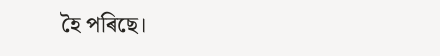হৈ পৰিছে।